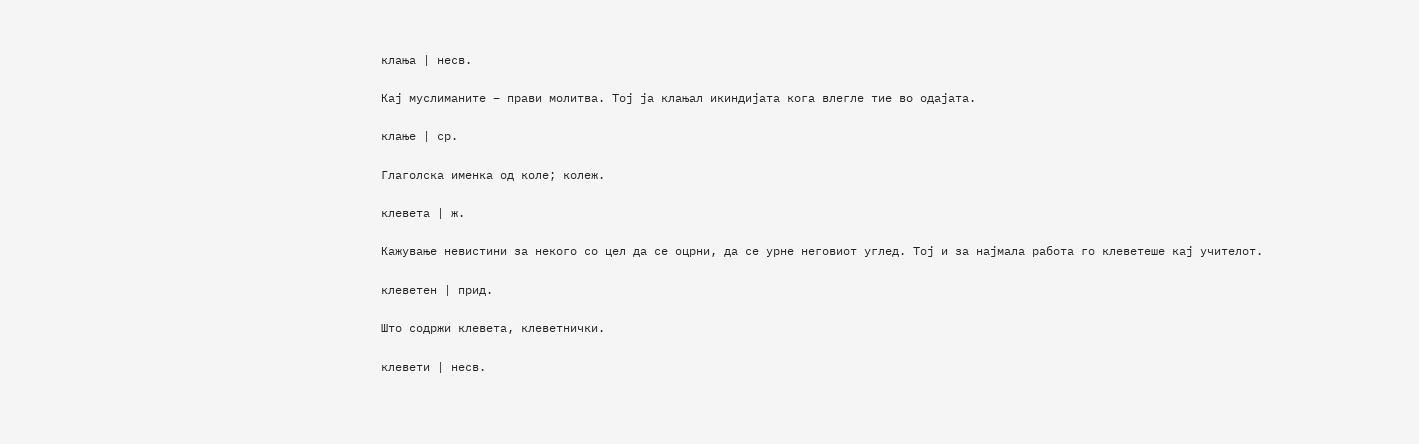клања | несв.

Кај муслиманите – прави молитва. Тој ја клањал икиндијата кога влегле тие во одајата.

клање | ср.

Глаголска именка од коле; колеж.

клевета | ж.

Кажување невистини за некого со цел да се оцрни, да се урне неговиот углед. Тој и за најмала работа го клеветеше кај учителот.

клеветен | прид.

Што содржи клевета, клеветнички.

клевети | несв.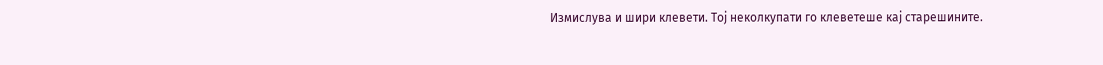Измислува и шири клевети. Тој неколкупати го клеветеше кај старешините.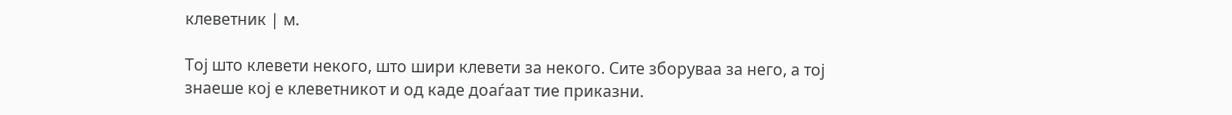клеветник | м.

Тој што клевети некого, што шири клевети за некого. Сите зборуваа за него, а тој знаеше кој е клеветникот и од каде доаѓаат тие приказни.